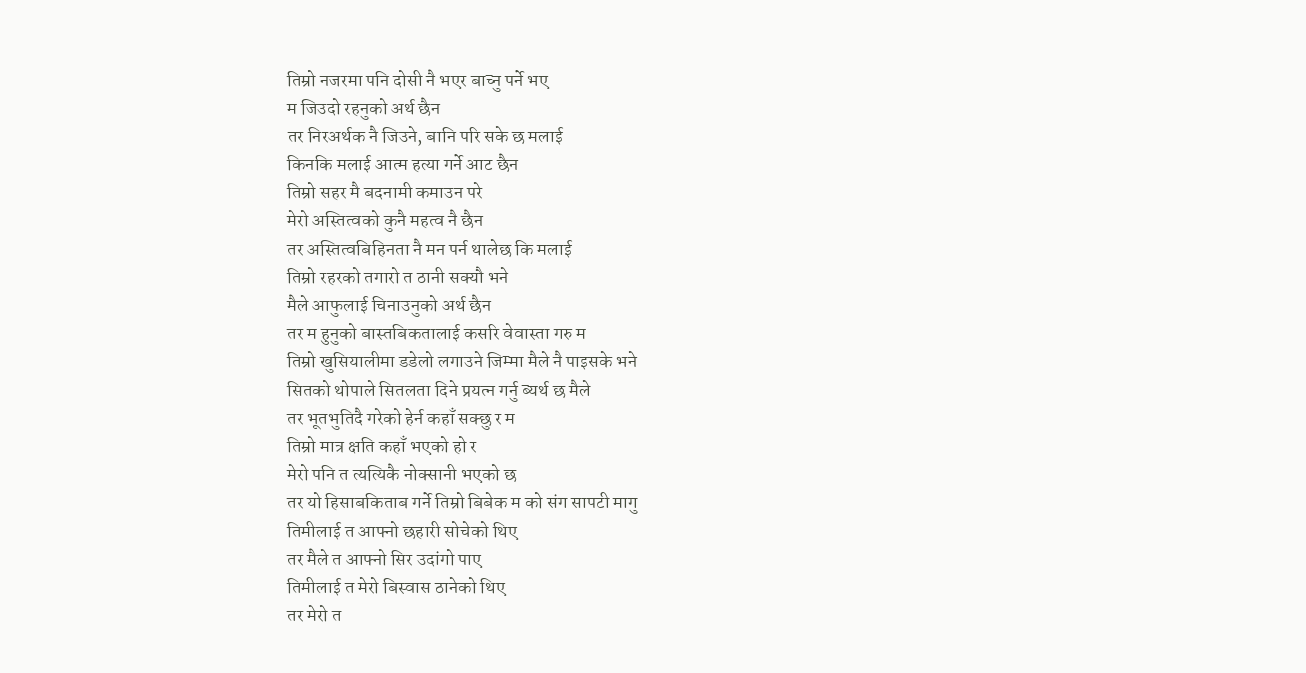तिम्रो नजरमा पनि दोसी नै भएर बाच्नु पर्ने भए
म जिउदो रहनुको अर्थ छैन
तर निरअर्थक नै जिउने, बानि परि सके छ मलाई
किनकि मलाई आत्म हत्या गर्ने आट छैन
तिम्रो सहर मै बदनामी कमाउन परे
मेरो अस्तित्वको कुनै महत्व नै छैन
तर अस्तित्वबिहिनता नै मन पर्न थालेछ कि मलाई
तिम्रो रहरको तगारो त ठानी सक्यौ भने
मैले आफुलाई चिनाउनुको अर्थ छैन
तर म हुनुको बास्तबिकतालाई कसरि वेवास्ता गरु म
तिम्रो खुसियालीमा डडेलो लगाउने जिम्मा मैले नै पाइसके भने
सितको थोपाले सितलता दिने प्रयत्न गर्नु ब्यर्थ छ मैले
तर भूतभुतिदै गरेको हेर्न कहाँ सक्छु र म
तिम्रो मात्र क्षति कहाँ भएको हो र
मेरो पनि त त्यत्यिकै नोक्सानी भएको छ
तर यो हिसाबकिताब गर्ने तिम्रो बिबेक म को संग सापटी मागु
तिमीलाई त आफ्नो छहारी सोचेको थिए
तर मैले त आफ्नो सिर उदांगो पाए
तिमीलाई त मेरो बिस्वास ठानेको थिए
तर मेरो त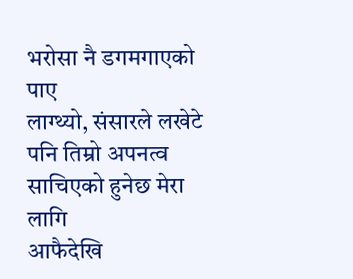भरोसा नै डगमगाएको पाए
लाग्थ्यो, संसारले लखेटे पनि तिम्रो अपनत्व साचिएको हुनेछ मेरा लागि
आफैदेखि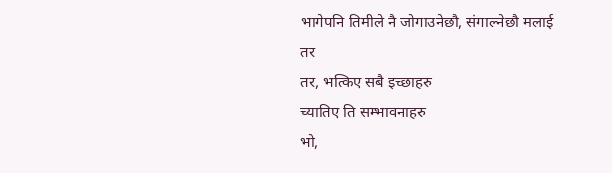भागेपनि तिमीले नै जोगाउनेछौ, संगाल्नेछौ मलाई
तर
तर, भत्किए सबै इच्छाहरु
च्यातिए ति सम्भावनाहरु
भो,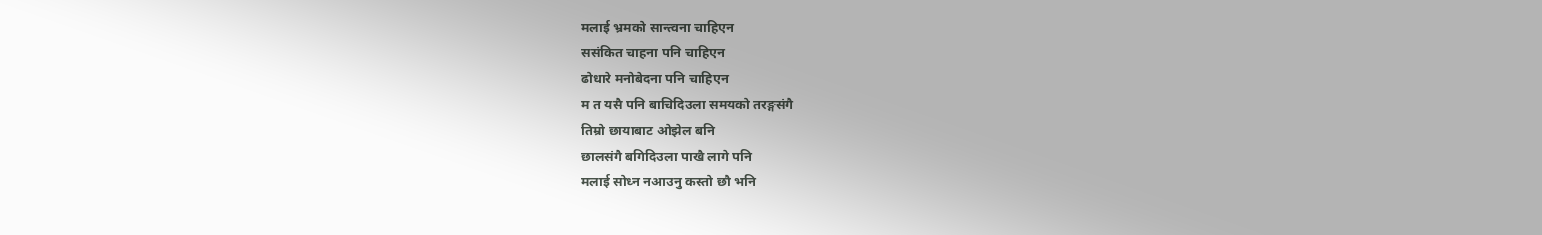मलाई भ्रमको सान्त्वना चाहिएन
ससंकित चाहना पनि चाहिएन
ढोधारे मनोबेदना पनि चाहिएन
म त यसै पनि बाचिदिउला समयको तरङ्गसंगै
तिम्रो छायाबाट ओझेल बनि
छालसंगै बगिदिउला पाखै लागे पनि
मलाई सोध्न नआउनु कस्तो छौ भनि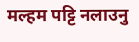मल्हम पट्टि नलाउनु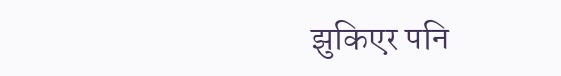झुकिएर पनि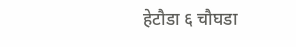हेटौडा ६ चौघडा